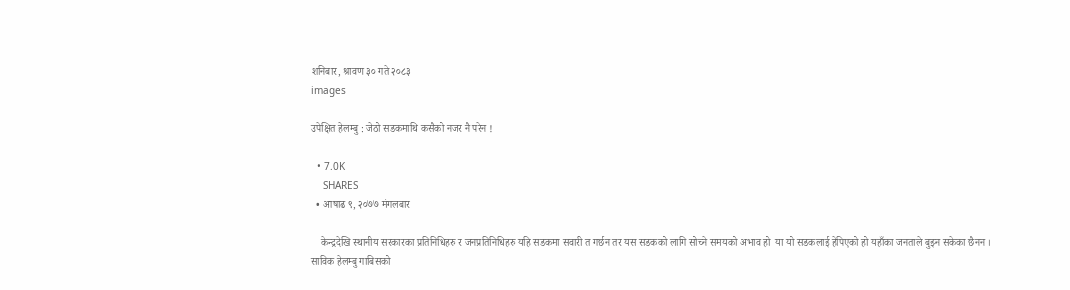शनिबार, श्रावण ३० गते २०८३
images

उपेक्षित हेलम्बु : जेठो सडकमाथि कसैको नजर नै परेन !

  • 7.0K
    SHARES
  • आषाढ ९, २०७७ मंगलबार

    केन्द्रदेखि स्थानीय सरकारका प्रतिनिधिहरु र जनप्रतिनिधिहरु यहि सडकमा सवारी त गर्छन तर यस सडकको लागि सोच्ने समयको अभाव हो  या यो सडकलाई हेपिएको हो यहाँका जनताले बुझ्न सकेका छैनन । साविक हेलम्बु गाबिसको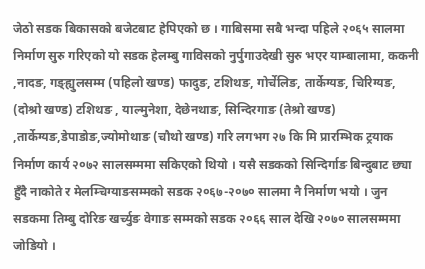जेठो सडक बिकासको बजेटबाट हेपिएको छ । गाबिसमा सबै भन्दा पहिले २०६५ सालमा निर्माण सुरु गरिएको यो सडक हेलम्बु गाविसको नुर्पुगाउदेखी सुरु भएर याम्बालामा, ककनी ,नादङ, गङ्ह्युलसम्म (पहिलो खण्ड) फादुङ, टशिथङ, गोर्चेलिङ, तार्केग्यङ, चिरिग्यङ, (दोश्रो खण्ड) टशिथङ , याल्मुनेशा, देछेनथाङ, सिन्दिरगाङ (तेश्रो खण्ड) ,तार्केग्यङ,डेपाडोङ,ज्योमोथाङ (चौथो खण्ड) गरि लगभग २७ कि मि प्रारम्भिक ट्रयाक निर्माण कार्य २०७२ सालसम्ममा सकिएको थियो । यसै सडकको सिन्दिर्गाङ बिन्दुबाट छ्या हुँदै नाकोते र मेलम्चिग्याङसम्मको सडक २०६७-२०७० सालमा नै निर्माण भयो । जुन सडकमा तिम्बु दोरिङ खर्च्युङ वेगाङ सम्मको सडक २०६६ साल देखि २०७० सालसम्ममा जोडियो ।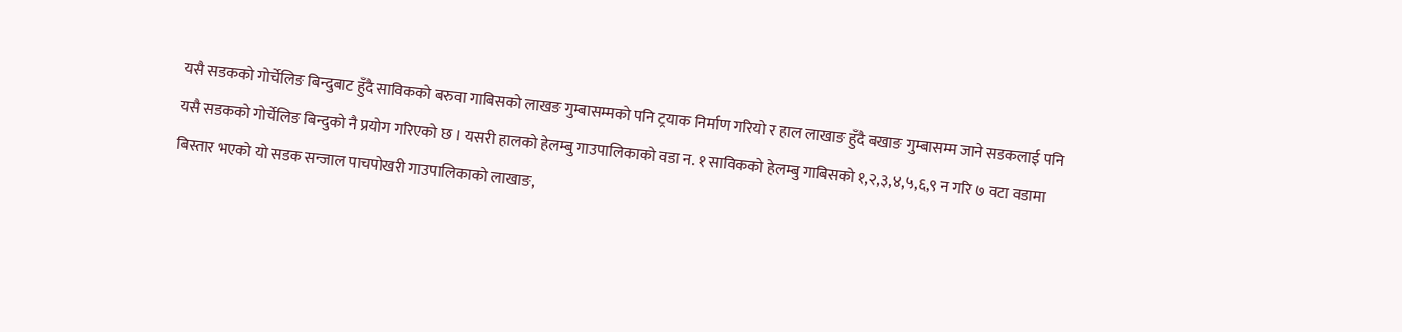यसै सडकको गोर्चेलिङ बिन्दुबाट हुँदै साविकको बरुवा गाबिसको लाखङ गुम्बासम्मको पनि ट्रयाक निर्माण गरियो र हाल लाखाङ हुँदै बखाङ गुम्बासम्म जाने सडकलाई पनि यसै सडकको गोर्चेलिङ बिन्दुको नै प्रयोग गरिएको छ । यसरी हालको हेलम्बु गाउपालिकाको वडा न. १ साविकको हेलम्बु गाबिसको १,२,३,४,५,६,९ न गरि ७ वटा वडामा बिस्तार भएको यो सडक सन्जाल पाचपोखरी गाउपालिकाको लाखाङ,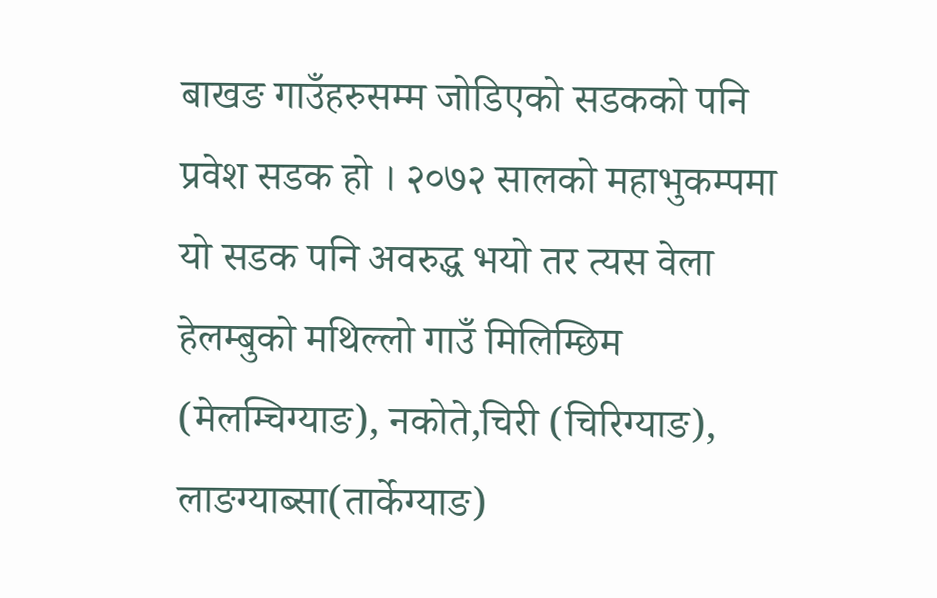बाखङ गाउँहरुसम्म जोडिएको सडकको पनि प्रवेश सडक हो । २०७२ सालको महाभुकम्पमा यो सडक पनि अवरुद्ध भयो तर त्यस वेला हेलम्बुको मथिल्लो गाउँ मिलिम्छिम (मेलम्चिग्याङ), नकोते,चिरी (चिरिग्याङ), लाङग्याब्सा(तार्केग्याङ)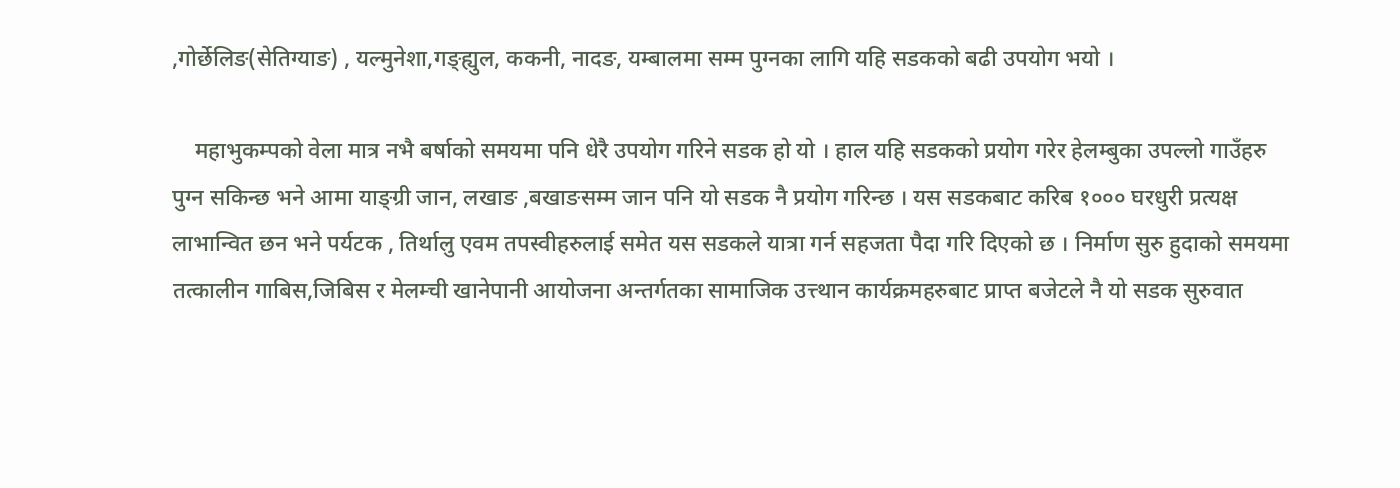,गोर्छेलिङ(सेतिग्याङ) , यल्मुनेशा,गङ्ह्युल, ककनी, नादङ, यम्बालमा सम्म पुग्नका लागि यहि सडकको बढी उपयोग भयो ।

    महाभुकम्पको वेला मात्र नभै बर्षाको समयमा पनि धेरै उपयोग गरिने सडक हो यो । हाल यहि सडकको प्रयोग गरेर हेलम्बुका उपल्लो गाउँहरु पुग्न सकिन्छ भने आमा याङ्ग्री जान, लखाङ ,बखाङसम्म जान पनि यो सडक नै प्रयोग गरिन्छ । यस सडकबाट करिब १००० घरधुरी प्रत्यक्ष लाभान्वित छन भने पर्यटक , तिर्थालु एवम तपस्वीहरुलाई समेत यस सडकले यात्रा गर्न सहजता पैदा गरि दिएको छ । निर्माण सुरु हुदाको समयमा तत्कालीन गाबिस,जिबिस र मेलम्ची खानेपानी आयोजना अन्तर्गतका सामाजिक उत्त्थान कार्यक्रमहरुबाट प्राप्त बजेटले नै यो सडक सुरुवात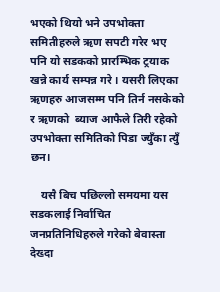भएको थियो भने उपभोक्ता समितीहरुले ऋण सपटी गरेर भए पनि यो सडकको प्रारम्भिक ट्रयाक खन्ने कार्य सम्पन्न गरे । यसरी लिएका ऋणहरु आजसम्म पनि तिर्न नसकेको र ऋणको  ब्याज आफैले तिरी रहेको उपभोक्ता समितिको पिडा ज्युँका त्युँ छन।

    यसै बिच पछिल्लो समयमा यस सडकलाई निर्वाचित जनप्रतिनिधिहरुले गरेको बेवास्ता देख्दा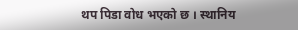थप पिडा वोध भएको छ । स्थानिय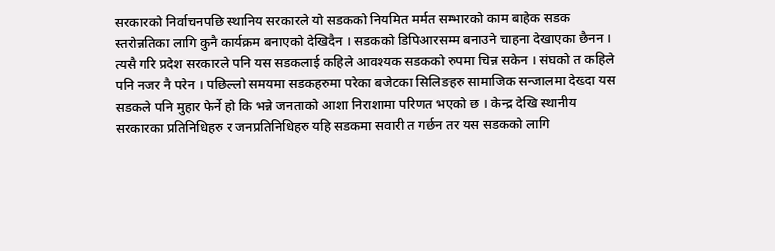सरकारको निर्वाचनपछि स्थानिय सरकारले यो सडकको नियमित मर्मत सम्भारको काम बाहेक सडक स्तरोन्नतिका लागि कुनै कार्यक्रम बनाएको देखिदैन । सडकको डिपिआरसम्म बनाउने चाहना देखाएका छैनन । त्यसै गरि प्रदेश सरकारले पनि यस सडकलाई कहिले आवश्यक सडकको रुपमा चिन्न सकेन । संघको त कहिले पनि नजर नै परेन । पछिल्लो समयमा सडकहरुमा परेका बजेटका सिलिङहरु सामाजिक सन्जालमा देख्दा यस सडकले पनि मुहार फेर्ने हो कि भन्ने जनताको आशा निराशामा परिणत भएको छ । केन्द्र देखि स्थानीय सरकारका प्रतिनिधिहरु र जनप्रतिनिधिहरु यहि सडकमा सवारी त गर्छन तर यस सडकको लागि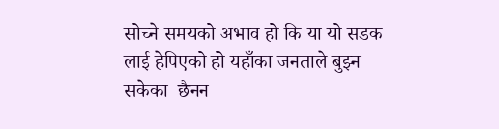सोच्ने समयको अभाव हो कि या यो सडक लाई हेपिएको हो यहाँका जनताले बुझ्न सकेका  छैनन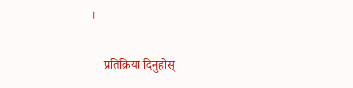।

    प्रतिक्रिया दिनुहोस्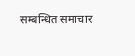सम्बन्धित समाचार